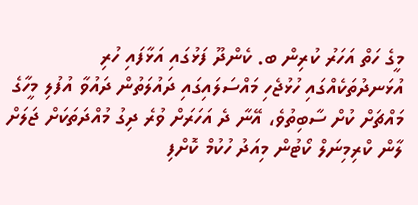މީގެ ހަތް އަހަރު ކުރިން ބ. ކެންދޫ ފަޅުގައި އަޅާފައި ހުރި އުޅަނދުތަކެއްގައި ހުޅުޖެހި މައްސަލައިގައި ދައުލަތުން ދައުވާ އުފުލި މީހާގެ މައްޗަށް ކުށް ސާބިތުވެ، އޭނާ ދެ އަހަރަށް ވުރެ ދިގު މުއްދަތަކަށް ޖަލަށް ލާން ކްރިމިނަލް ކޯޓުން މިއަދު ހުކުމް ކޮށްފި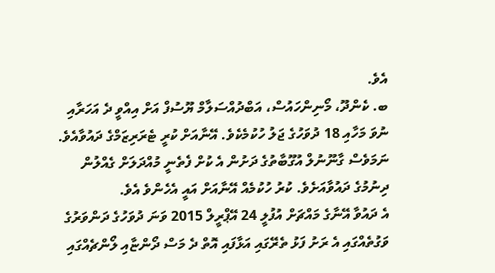އެވެ.
ބ. ކެންދޫ، މޯނިންހައުސް، އަބްދުއްސަލާމް ޔޫސުފް އަށް އިއްވީ ދެ އަހަރާއި ނުވަ މަހާއި 18 ދުވަހުގެ ޖަލު ހުކުމެކެވެ. އޭނާއަށް ކުރީ ޓެރަރިޒަމްގެ ދައުވާއެވެ. ނަމަވެސް ގާނޫނުލް އުގޫބާތުގެ ދަށުން އެ ކުށް ފެތެނީ މުއްދަލަށް ގެއްލުން ދިނުމުގެ ދައުވާއަށެވެ. ކުރު ހުކުމެއް އޭނާއަށް އައީ އެހެންވެ އެވެ.
އެ ދައުވާ އޭނާގެ މައްޗަށް އުފުލީ 24 އޭޕްރީލް 2015 ވަނަ ދުވަހުގެ ދަންވަރުގެ ވަގުތެއްގައި އެ ރަށު ފަޅު ތެރޭގައި އަޅާފައި އޮތް ދެ މަސް ދޯންޏާއި ލޯންޗެއްގައި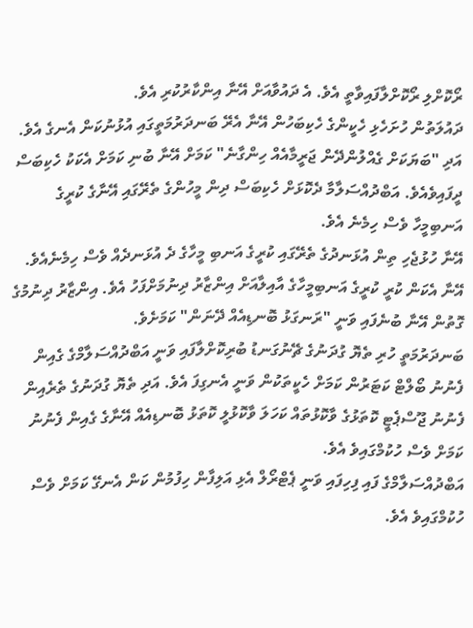ރޯކޮށްލި ރޯކޮށްލާފައިވާތީ އެވެ. އެ ދައުވާއަށް އޭނާ އިންކާރުކުރި އެވެ.
ދައުލަތުން ހުށަހެޅި ހެކީންގެ ހެކިބަހުން އޭނާ އެރޭ ބަނދަރުމަތީގައި އުޅުނުކަން އެނގެ އެވެ. އަދި "ބަޔަކަށް ގެއްލުންދޭން ޖަރީމާއެއް ހިންގާނެ" ކަމަށް އޭނާ ބުނި ކަމަށް އެކަކު ހެކިބަސް ދީފައިވެއެވެ. އަބްދުއްސަލާމާ ދެކޮޅަށް ހެކިބަސް ދިން މީހުންގެ ތެރޭގައި އޭނާގެ ކުރީގެ އަނބިމީހާ ވެސް ހިމެނެ އެވެ.
އޭނާ ހުޅުޖެހި ތިން އުޅަނދުގެ ތެރޭގައި ކުރީގެ އަނބި މީހާގެ ދެ އުޅަނދެއް ވެސް ހިމެނެއެވެ. އޭނާ އެކަން ކުރީ ކުރީގެ އަނބިމީހާގެ އާއިލާއަށް އިންޒާރު ދިނުމަށްފަހު އެވެ. އިންޒާރު ދިނުމުގެ ގޮތުން އޭނާ ބުނެފައި ވަނީ "ރަނގަޅު ބޮނޑިއެއް ދޭނަން" ކަމަށެވެ.
ބަނދަރުމަތީ ހުރި ތެޔޮ ގުދަނުގެ ޗޭނުގަނޑު ބުރިކޮށްލާފައި ވަނީ އަބްދުއްސަލާމްގެ ގެއިން ފެނުނު ބޯލްޓް ކަޓަރުން ކަމަށް ހެކީތަކުން ވަނީ އެނގިފަ އެވެ. އަދި ތެޔޮ ގުދަނުގެ ތެރެއިން ފެނުނު ޖޫސްޕެޓީ ކޮތަޅުގެ ވާކޮޅުތައް ކަހަލަ ވާކޮޅުލީ ކޮތަޅު ބޮނޑިއެއް އޭނާގެ ގެއިން ފެނުނު ކަމަށް ވެސް ހުކުމްގައިވެ އެވެ.
އަބްދުއްސަލާމްގެ ފައި ފިހިފައި ވަނީ ޕެޓްރޯލް އެޅި އަލިފާން ހިފުމުން ކަން އެނގޭ ކަމަށް ވެސް ހުކުމްގައިވެ އެވެ.